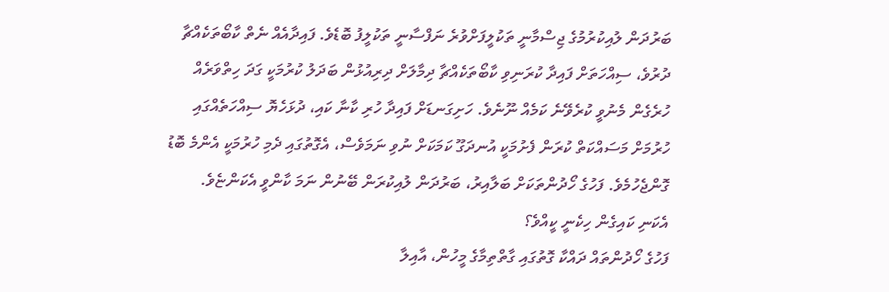ބަރުދަން ލުއިކުރުމުގެ ޖިސްމާނީ ތަކުލީފަށްވުރެ ނަފްސާނީ ތަކުލީފު ބޮޑެވެ. ފައިދާއެއް ނެތް ކާބޯތަކެއްޗާ ދުރުވެ، ސިއްހަތަށް ފައިދާ ކުރަނިވި ކާބޯތަކެއްޗާ ދިމާލަށް ދިރިއުޅުން ބަދަލު ކުރުމަކީ ގަދަ ހިތްވަރެއް ހުރެގެން މެނުވީ ކުރެވޭނެ ކަމެއް ނޫނެވެ. ހަށިގަނޑަށް ފައިދާ ހުރި ކާނާ ކައި، ދުޅަހެޔޮ ސިއްހަތެއްގައި ހުރުމަށް މަސައްކަތް ކުރަން ފެށުމަކީ އުނދަގޫ ކަމަކަށް ނުވި ނަމަވެސް، އެގޮތުގައި ދެމި ހުރުމަކީ އެންމެ ބޮޑު ގޮންޖެހުމެވެ. ފަހުގެ ހޯދުންތަކަށް ބަލާއިރު، ބަރުދަން ލުއިކުރަން ބޭނުން ނަމަ ކާންވީ އެކަންޏެވެ.
އެކަނި ކައިގެން ހިކެނީ ކީއްވެ؟
ފަހުގެ ހޯދުންތައް ދައްކާ ގޮތުގައި ގާތްތިމާގެ މީހުން، އާއިލާ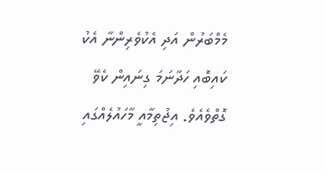މެމްބަރުން އަދި އެކުވެރިންނާ އެކު ކައިބޮއި ހަދާނަމަ ގިނައިން ކެވޭ ގޮތްވެއެވެ. އިޖުތިމާއީ މާހައުލެއްގައި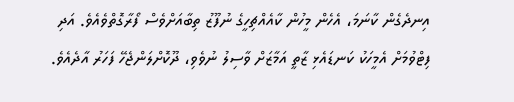އިނދެގެން ކާނަމަ، އެހެން މީހުން ކާއެއްޗިހީގެ ނުފޫޒު ތިބާއަށްވެސް ފޯރާގޮތްވެއެވެ. އަދި ފިޓްވުމަށް އެމީހަކު ކަނޑައެޅި ޒާތީ އަމާޒަށް ވާސިލު ނުވެވި، ދޫކޮށްލަންޖެހޭ ފަހަރު އާދެއެވެ.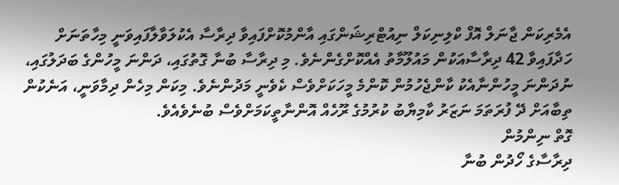އެމެރިކަން ޖާނަލް އޮފް ކްލިނިކަލް ނިއުޓްރިޝަންގައި އާންމުކޮށްފައިވާ ދިރާސާ އެކުލަވާލާފައިވަނީ މިހާތަނަށް ހަދާފައިވާ 42 ދިރާސާއަކުން މައުލޫމާތު އެއްކޮށްގެންނެވެ. މި ދިރާސާ ބުނާ ގޮތުގައި، ދަންނަ މީހުންގެ ބަދަލުގައި، ނުދަންނަ މީހުންނާއެކު ކާންޖެހުމުން ކޮންމެ މީހަކަށްވެސް ކެވެނީ މަދުންނެވެ. މިކަން މިހެން ދިމާވަނީ، އަނެކުން ތިބާއަށް ދޭ ފުރަތަމަ ނަޒަރު ކާމިޔާބު ކުރުމުގެ ރޫހެއް އޮންނާތީކަމަށްވެސް ބުނެވެއެވެ.
ގޮތް ނިންމުން
ދިރާސާގެ ހޯދުން ބުނާ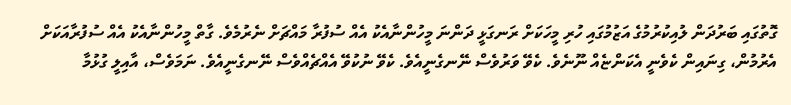ގޮތުގައި ބަރުދަން ލުއިކުރުމުގެ އަޒުމުގައި ހުރި މީހަކަށް ރަނގަޅީ ދަންނަ މީހުންނާއެކު އެއް ސުފުރާ މައްޗަށް ނެރުމެވެ. ގާތް މީހުންނާއެކު އެއް ސުފުރާއަކަށް އެރުމުން، ގިނައިން ކެވެނީ އެކަންޏެއް ނޫނެވެ. ކެވޭ ވަރުވެސް ނޭނގެނީއެވެ. ކެވޭ ނުކުވޭ އެއްޗެއްވެސް ނޭނގެނީއެވެ. ނަމަވެސް، އާއިލީ ގުޅުމާ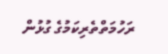ރަހުމަތްތެރިކަމުގެ ގުޅުން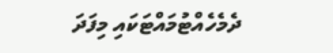ދެމެހެއްޓުމައްޓަކައި މިފަދަ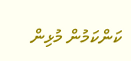ކަންކަމުން މުޅިން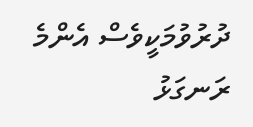ދުރުވުމަކީވެސް އެންމެ ރަނގަޅު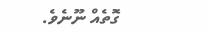ގޮތެއް ނޫނެވެ.